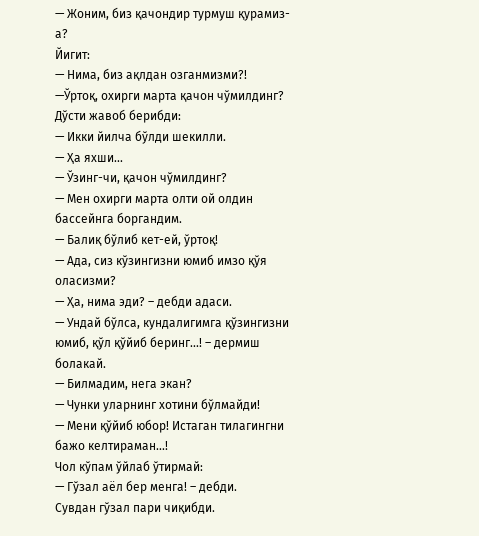— Жоним, биз қачондир турмуш қурамиз-а?
Йигит:
— Нима, биз ақлдан озганмизми?!
—Ўртоқ, охирги марта қачон чўмилдинг?
Дўсти жавоб берибди:
— Икки йилча бўлди шекилли.
— Ҳа яхши...
— Ўзинг-чи, қачон чўмилдинг?
— Мен охирги марта олти ой олдин бассейнга боргандим.
— Балиқ бўлиб кет-ей, ўртоқ!
— Ада, сиз кўзингизни юмиб имзо қўя оласизми?
— Ҳа, нима эди? – дебди адаси.
— Ундай бўлса, кундалигимга қўзингизни юмиб, қўл қўйиб беринг...! – дермиш болакай.
— Билмадим, нега экан?
— Чунки уларнинг хотини бўлмайди!
— Мени қўйиб юбор! Истаган тилагингни бажо келтираман...!
Чол кўпам ўйлаб ўтирмай:
— Гўзал аёл бер менга! – дебди.
Сувдан гўзал пари чиқибди.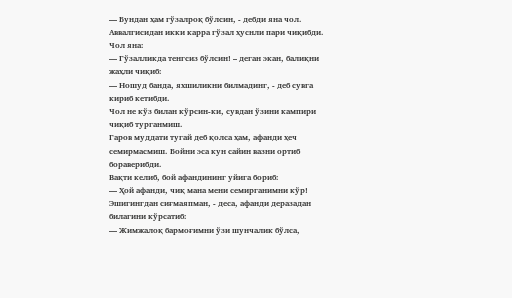— Бундан ҳам гўзалроқ бўлсин, - дебди яна чол.
Аввалгисидан икки карра гўзал ҳуснли пари чиқибди.
Чол яна:
— Гўзалликда тенгсиз бўлсин! – деган экан, балиқни жаҳли чиқиб:
— Ношуд банда, яхшиликни билмадинг, - деб сувга кириб кетибди.
Чол не кўз билан кўрсин-ки, сувдан ўзини кампири чиқиб турганмиш.
Гаров муддати тугай деб қолса ҳам, афанди ҳеч семирмасмиш. Бойни эса кун сайин вазни ортиб бораверибди.
Вақти келиб, бой афандининг уйига бориб:
— Ҳой афанди, чиқ мана мени семирганимни кўр! Эшигингдан сиғмаяпман, - деса, афанди деразадан билагини кўрсатиб:
— Жимжалоқ бармоғимни ўзи шунчалик бўлса,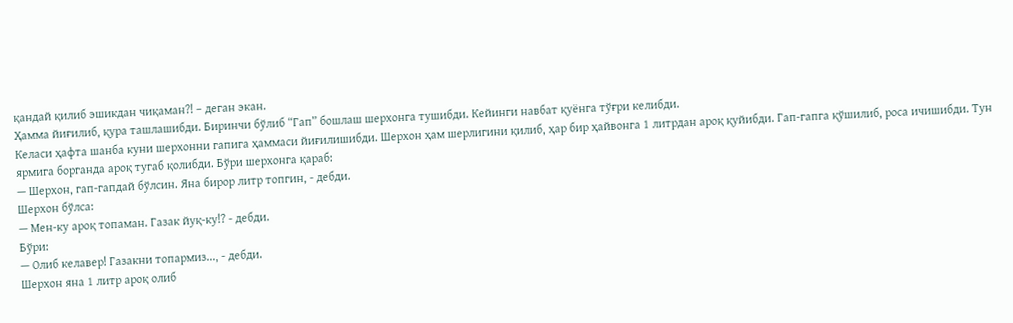қандай қилиб эшикдан чиқаман?! – деган экан.
Ҳамма йиғилиб, қура ташлашибди. Биринчи бўлиб “Гап” бошлаш шерхонга тушибди. Кейинги навбат қуёнга тўғри келибди.
Келаси ҳафта шанба куни шерхонни гапига ҳаммаси йиғилишибди. Шерхон ҳам шерлигини қилиб, ҳар бир ҳайвонга 1 литрдан ароқ қуйибди. Гап-гапга қўшилиб, роса ичишибди. Тун ярмига борганда ароқ тугаб қолибди. Бўри шерхонга қараб:
— Шерхон, гап-гапдай бўлсин. Яна бирор литр топгин, - дебди.
Шерхон бўлса:
— Мен-ку ароқ топаман. Газак йуқ-ку!? - дебди.
Бўри:
— Олиб келавер! Газакни топармиз..., - дебди.
Шерхон яна 1 литр ароқ олиб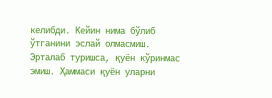келибди. Кейин нима бўлиб ўтганини эслай олмасмиш.
Эрталаб туришса, қуён кўринмас эмиш. Ҳаммаси қуён уларни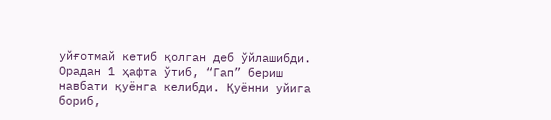уйғотмай кетиб қолган деб ўйлашибди.
Орадан 1 ҳафта ўтиб, “Гап” бериш навбати қуёнга келибди. Қуённи уйига
бориб,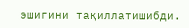эшигини тақиллатишибди.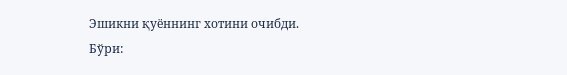Эшикни қуённинг хотини очибди.
Бўри: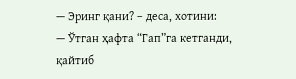— Эринг қани? – деса, хотини:
— Ўтган ҳафта “Гап”га кетганди, қайтиб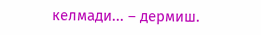келмади... – дермиш.